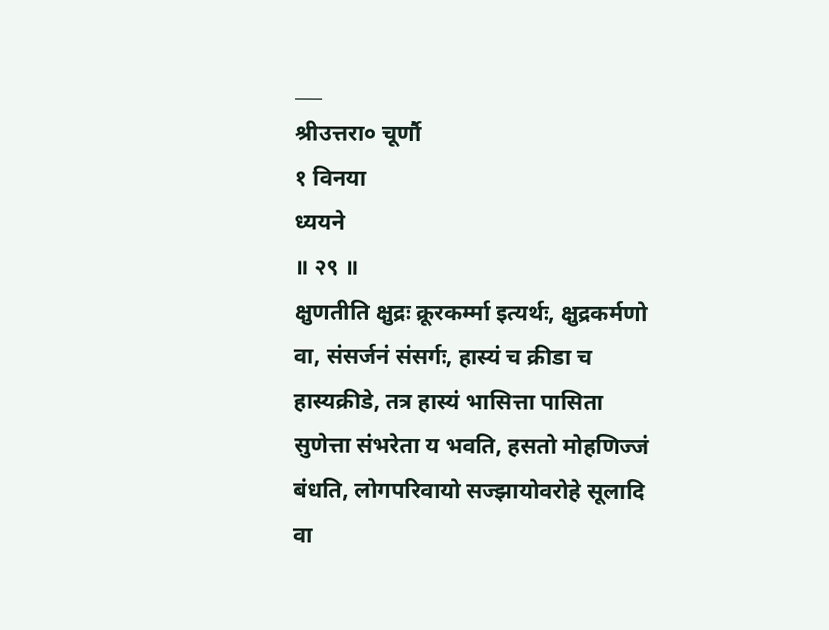___
श्रीउत्तरा० चूर्णौ
१ विनया
ध्ययने
॥ २९ ॥
क्षुणतीति क्षुद्रः क्रूरकर्म्मा इत्यर्थः, क्षुद्रकर्मणो वा, संसर्जनं संसर्गः, हास्यं च क्रीडा च हास्यक्रीडे, तत्र हास्यं भासित्ता पासिता सुणेत्ता संभरेता य भवति, हसतो मोहणिज्जं बंधति, लोगपरिवायो सज्झायोवरोहे सूलादि वा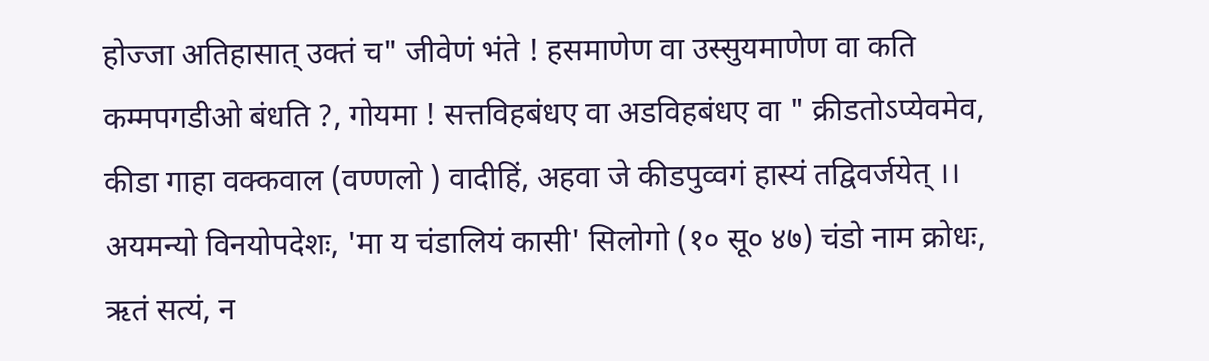होज्जा अतिहासात् उक्तं च" जीवेणं भंते ! हसमाणेण वा उस्सुयमाणेण वा कति कम्मपगडीओ बंधति ?, गोयमा ! सत्तविहबंधए वा अडविहबंधए वा " क्रीडतोऽप्येवमेव, कीडा गाहा वक्कवाल (वण्णलो ) वादीहिं, अहवा जे कीडपुव्वगं हास्यं तद्विवर्जयेत् ।। अयमन्यो विनयोपदेशः, 'मा य चंडालियं कासी' सिलोगो (१० सू० ४७) चंडो नाम क्रोधः, ऋतं सत्यं, न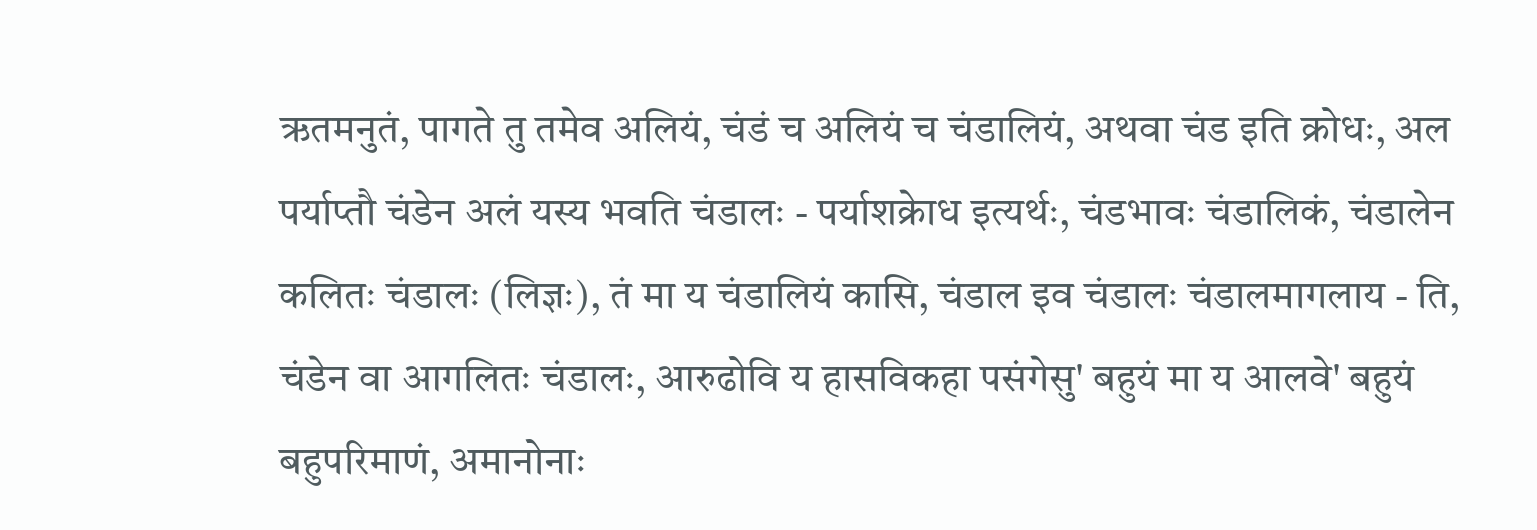ऋतमनुतं, पागते तु तमेव अलियं, चंडं च अलियं च चंडालियं, अथवा चंड इति क्रोधः, अल पर्याप्तौ चंडेन अलं यस्य भवति चंडालः - पर्याशक्रेाध इत्यर्थः, चंडभावः चंडालिकं, चंडालेन कलितः चंडालः (लिज्ञः), तं मा य चंडालियं कासि, चंडाल इव चंडालः चंडालमागलाय - ति, चंडेन वा आगलितः चंडालः, आरुढोवि य हासविकहा पसंगेसु' बहुयं मा य आलवे' बहुयं बहुपरिमाणं, अमानोनाः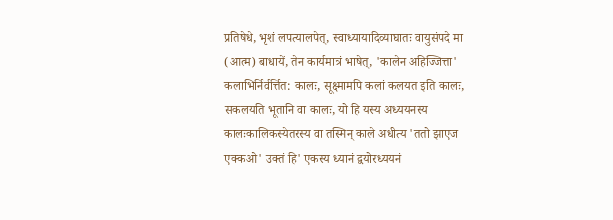प्रतिषेधे, भृशं लपत्यालपेत्, स्वाध्यायादिव्याघातः वायुसंपदे मा (आत्म) बाधायें, तेन कार्यमात्रं भाषेत्, 'कालेन अहिज्जित्ता' कलाभिर्निर्वर्त्तित: कालः, सूक्ष्मामपि कलां कलयत इति कालः, सकलयति भूतानि वा कालः, यो हि यस्य अध्ययनस्य कालःकालिकस्येतरस्य वा तस्मिन् काले अधीत्य 'ततो झाएज एक्कओ' उक्तं हि' एकस्य ध्यानं द्वयोरध्ययनं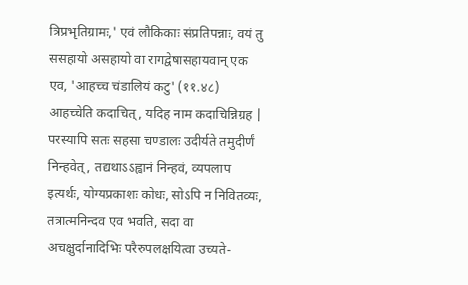त्रिप्रभृतिग्रामः,' एवं लौकिकाः संप्रतिपन्नाः, वयं तु ससहायो असहायो वा रागद्वेषासहायवान् एक एव, 'आहच्च चंडालियं कटु' (११.४८) आहच्चेति कदाचित्, यदिह नाम कदाचिन्निग्रह | परस्यापि सतः सहसा चण्डालः उदीर्यते तमुदीर्णं निन्हवेत्, तद्यथाऽऽह्वानं निन्हवं, व्यपलाप इत्यर्थः, योग्यप्रकाशः कोधः, सोऽपि न निवितव्यः, तत्रात्मनिन्दव एव भवति, सदा वा अचक्षुर्दानादिभिः परैरुपलक्षयित्वा उच्यते-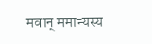मवान् ममान्यस्य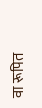वा रूपित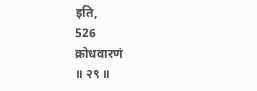इति,
526
क्रोधवारणं
॥ २९ ॥